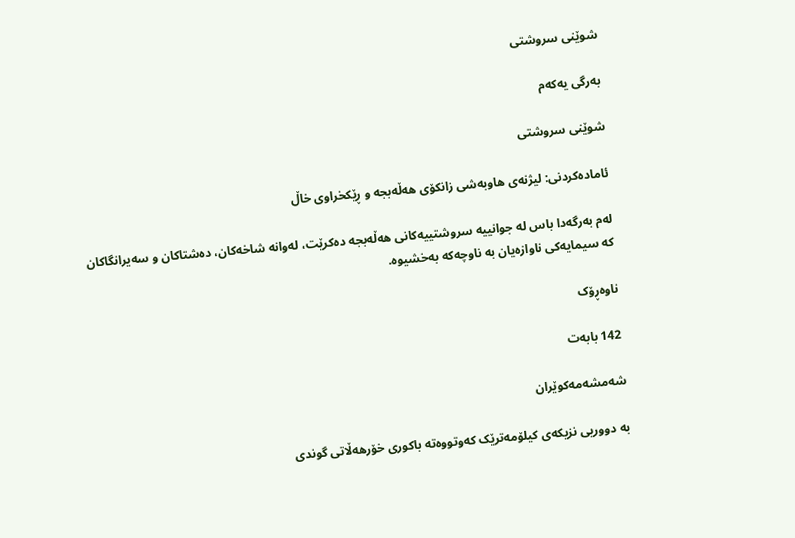شوێنی سروشتی

بەرگی یەکەم

شوێنی سروشتی

ئامادەکردنی: لیژنه‌ی هاوبه‌شی زانكۆی هه‌ڵه‌بجه‌ و ڕێكخراوی خاڵ

لەم بەرگەدا باس لە جوانییە سروشتییەکانی هەڵەبجە دەکرێت، لەوانە شاخەکان، دەشتاکان و سەیرانگاکان کە سیمایەکی ناوازەیان بە ناوچەکە بەخشیوە.

ناوەڕۆک

142 بابەت

شەمشەمەکوێران

بە دووریی نزیکەی کیلۆمەترێک کەوتووەتە باکوری خۆرهەڵاتی گوندی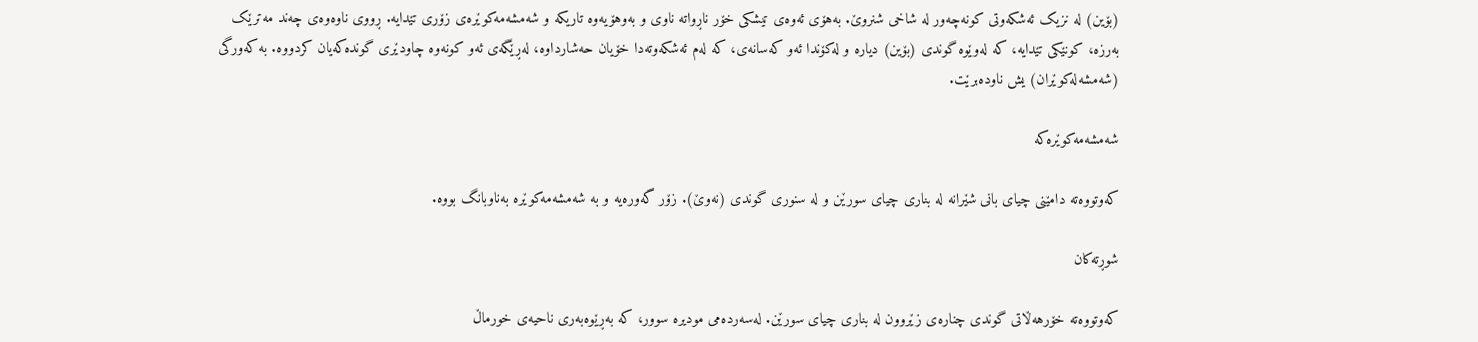(بۆین) لە نزیک ئەشکەوتی کونەچەور لە شاخی شنروێ. بەهۆی ئەوەی تیشکی خۆر ناڕواتە ناوی و بەوهۆیەوە تاریکە و شەمشەمەکوێرەی زۆری تێدایە. ڕووی ناوەوەی چەند مەترێک بەرزە، کونێکی تێدایە، کە لەوێوە گوندی (بۆین) دیارە و لەکۆندا ئەو کەسانەی، کە لەم ئەشکەوتەدا خۆیان حەشارداوە، لەڕێگەی ئەو کونەوە چاودێری گوندەکەیان کردووە. بە کەورگی (شەمشەلەکوێران) یش ناودەبرێت.

شەمشەمەکوێرەکە

کەوتووەتە دامێنی چیای بانی شێرانە لە بناری چیای سورێن و لە سنوری گوندی (نەوێ). زۆر گەورەیە و بە شەمشەمەکوێرە بەناوبانگ بووە.

شوڕتەکان

کەوتووەتە خۆرهەڵاتی گوندی چنارەی زێروون لە بناری چیای سورێن. لەسەردەمی مودیرە سوور، کە بەڕێوەبەری ناحیەی خورماڵ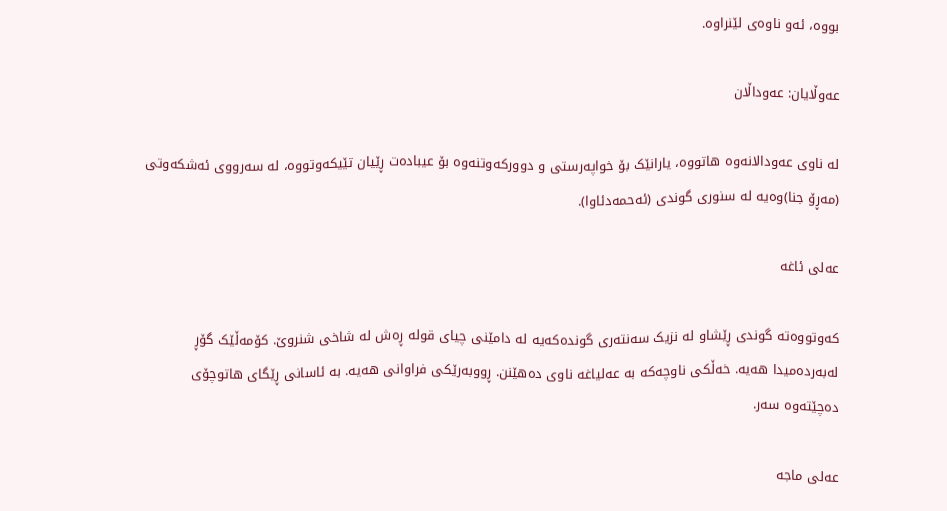بووە، ئەو ناوەی لێنراوە.

عەوڵایان: عەوداڵان

لە ناوی عەودالانەوە هاتووە، یارانێک بۆ خواپەرستی و دوورکەوتنەوە بۆ عیبادەت ڕێیان تێیکەوتووە، لە سەرووی ئەشکەوتی (مەڕۆ جنا)وەیە لە سنوری گوندی (ئەحمەدئاوا).

عەلی ئاغە

کەوتووەتە گوندی ڕێشاو لە نزیک سەنتەری گوندەکەیە لە دامێنی چیای قولە ڕەش لە شاخی شنروێ. کۆمەڵێک گۆڕ لەبەردەمیدا هەیە. خەڵکی ناوچەکە بە عەلیاغە ناوی دەهێنن. ڕووبەرێکی فراوانی هەیە. بە ئاسانی ڕێگای هاتوچۆی دەچێتەوە سەر.

عەلی ماجە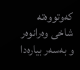کەوتووەتە شاخی وەرانوەر و بەسەر بیارەدا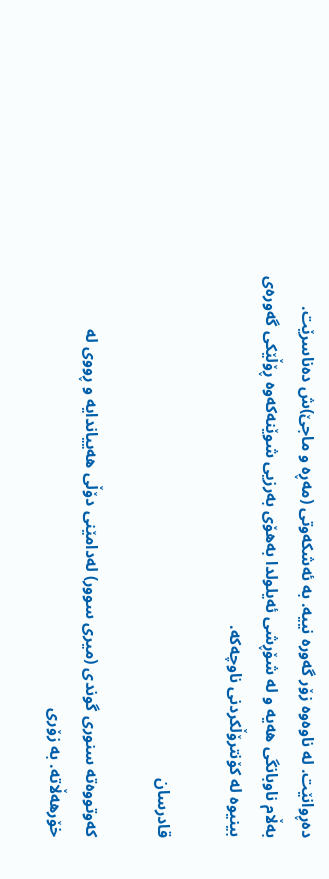دەڕوانێت. لە ناوەوە زۆر گەورە نییە. بە ئەشکەوتی (مەڕە و ماجێ)ش دەناسرێت. بەڵام ناوبانگی هەیە و لە شۆڕشی ئەیلولدا بەهۆی بەرزیی شوێنەکەوە ڕۆڵێکی گەورەی بینیوە لە کۆنترۆڵکردنی ناوچەکە.

قادرسان

کەوتووەتە سنوری گوندی (میری سوور) لەدامێنی دۆڵی هەییاندایە و ڕووی لە خۆرهەڵاتە. بە زۆری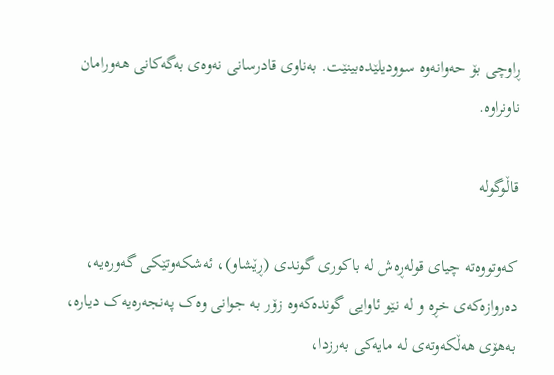ڕاوچی بۆ حەوانەوە سوودیلێدەبینێت. بەناوی قادرسانی نەوەی بەگەکانی هەورامان ناونراوە.

قاڵوگولە

کەوتووەتە چیای قولەڕەش لە باکوری گوندی (ڕێشاو)، ئەشکەوتێکی گەورەیە، دەروازەکەی خڕە و لە نێو ئاوایی گوندەکەوە زۆر بە جوانی وەک پەنجەرەیەک دیارە، بەهۆی هەڵکەوتەی لە مایەکی بەرزدا،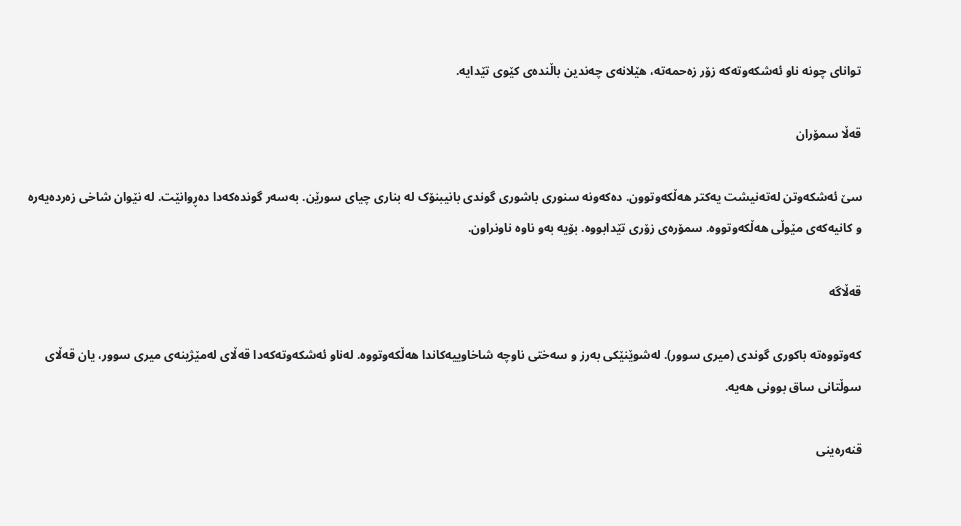توانای چونە ناو ئەشکەوتەکە زۆر زەحمەتە، هێلانەی چەندین باڵندەی کێوی تێدایە.

قەڵا سمۆران

سێ ئەشکەوتن لەتەنیشت یەکتر هەڵکەوتوون. دەکەونە سنوری باشوری گوندی بانیبنۆک لە بناری چیای سورێن. بەسەر گوندەکەدا دەڕوانێت. لە نێوان شاخی زەردەیەرە و کانیەکەی مێوڵی هەڵکەوتووە. سمۆرەی زۆری تێدابووە. بۆیە بەو ناوە ناونراون.

قەڵاگە

کەوتووەتە باکوری گوندی (میری سوور). لەشوێنێکی بەرز و سەختی ناوچە شاخاوییەکاندا هەڵکەوتووە. لەناو ئەشکەوتەکەدا قەڵای لەمێژینەی میری سوور، یان قەڵای سوڵتانی ساق بوونی هەیە.

قنەرەینی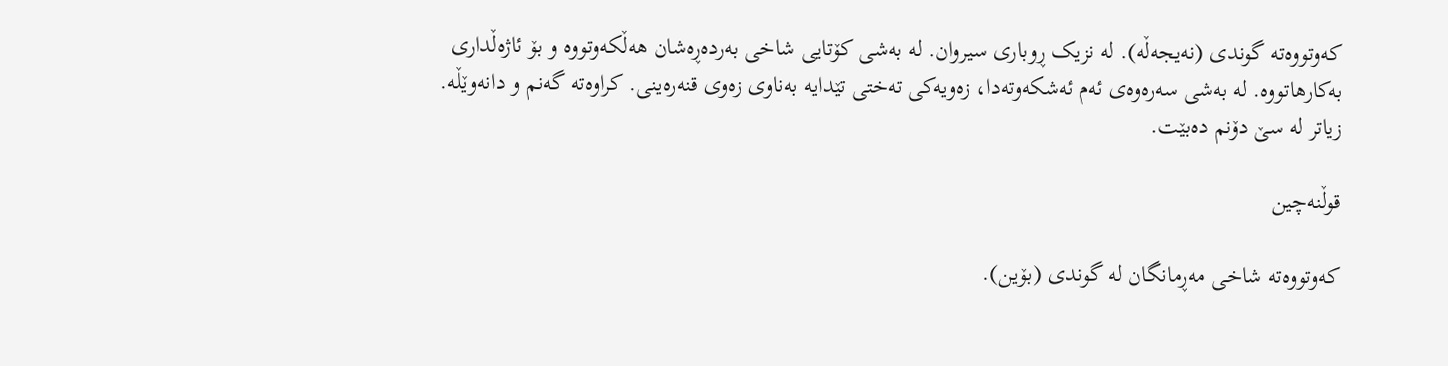کەوتووەتە گوندی (نەیجەڵە). لە نزیک ڕوباری سیروان. لە بەشی کۆتایی شاخی بەردەڕەشان هەڵکەوتووە و بۆ ئاژەڵداری بەکارهاتووە. لە بەشی سەرەوەی ئەم ئەشکەوتەدا، زەویەکی تەختی تێدایە بەناوی زەوی قنەرەینی. کراوەتە گەنم و دانەوێڵە. زیاتر لە سێ دۆنم دەبێت.

قوڵنەچین

کەوتووەتە شاخی مەڕمانگان لە گوندی (بۆین).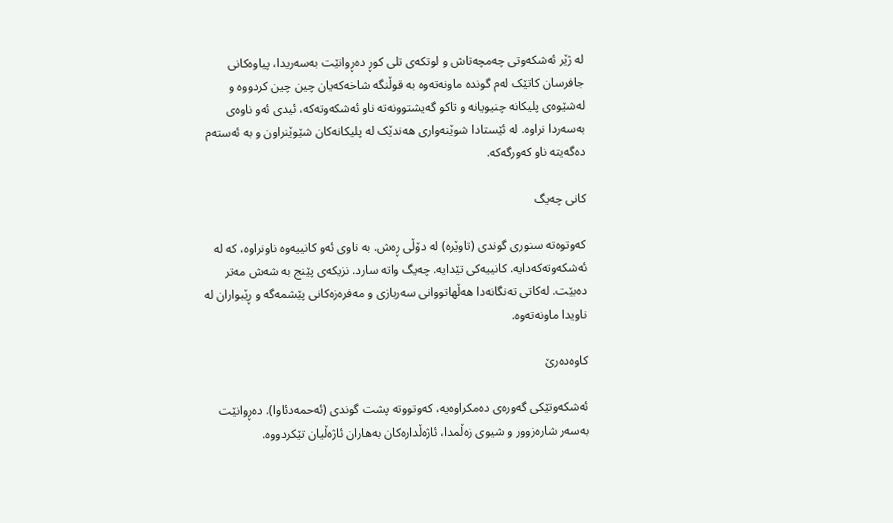لە ژێر ئەشکەوتی چەمچەتاش و لوتکەی تلی کوڕ دەڕوانێت بەسەریدا، پیاوەکانی جافرسان کاتێک لەم گوندە ماونەتەوە بە قوڵنگه شاخەکەیان چین چین کردووە و لەشێوەی پلیکانە چنیویانە و تاکو گەیشتوونەتە ناو ئەشکەوتەکە، ئیدی ئەو ناوەی بەسەردا نراوە. لە ئێستادا شوێنەواری هەندێک لە پلیکانەکان شێوێنراون و بە ئەستەم دەگەیتە ناو کەورگەکە.

کانی چەیگ

کەوتوەتە سنوری گوندی (تاوێرە) لە دۆڵی ڕەش. بە ناوی ئەو کانییەوە ناونراوه،‌ کە لە ئەشکەوتەکەدایە. کانییەکی تێدایە. چەیگ واتە سارد. نزیکەی پێنج بە شەش مەتر دەبێت. لەکاتی تەنگانەدا هەڵهاتووانی سەربازی و مەفرەزەکانی پێشمەگە و ڕێبواران لە ناویدا ماونەتەوە.

کاوەدەرێ

ئەشکەوتێکی گەورەی دەمکراوەیە، کەوتووتە پشت گوندی (ئەحمەدئاوا). دەڕوانێت بەسەر شارەزوور و شیوی زەڵمدا، ئاژەڵدارەکان بەهاران ئاژەڵیان تێکردووە.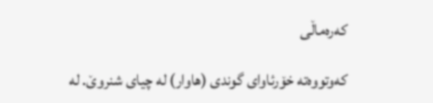کەرەماڵی

کەوتووەتە خۆرئاوای گوندی (هاوار) لە چیای شنروێ. لە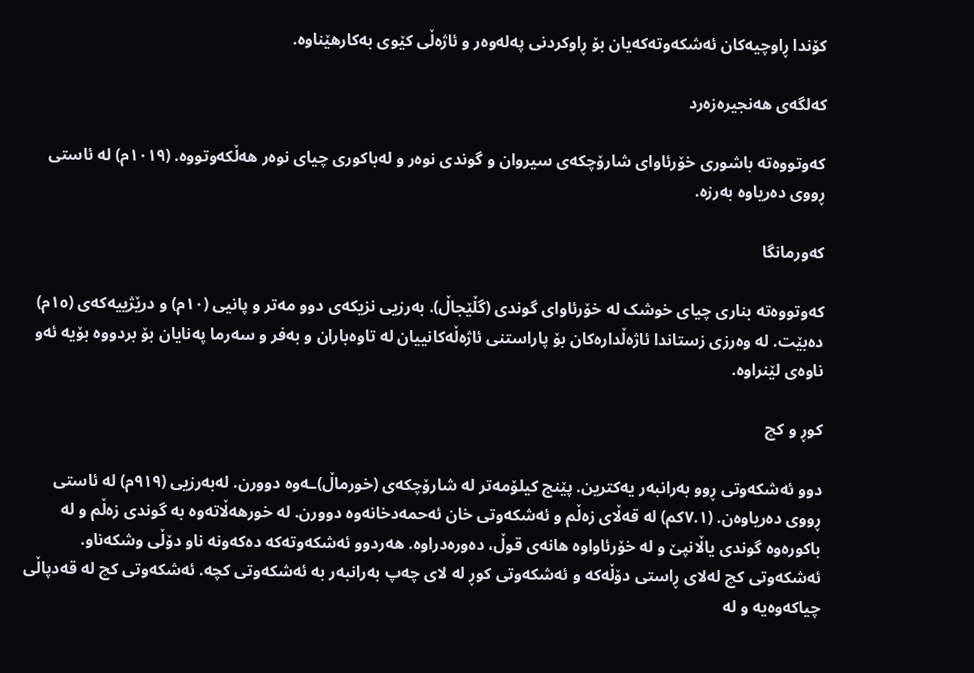کۆندا ڕاوچیەکان ئەشکەوتەکەیان بۆ ڕاوکردنی پەلەوەر و ئاژەڵی کێوی بەکارهێناوە.

کەلگەی هەنجیرەزەرد

کەوتووەتە باشوری خۆرئاوای شارۆچکەی سیروان و گوندی نوەر و لەباکوری چیای نوەر هەڵکەوتووە. (١٠١٩م) له ‌ئاستی ڕووی دەریاوە بەرزە.

کەورمانگا

کەوتووەتە بناری چیای خوشک لە خۆرئاوای گوندی (گڵێجاڵ). بەرزیی نزیکەی دوو مەتر و پانیی (١٠م) و درێژییەکەی (١٥م) دەبێت. لە وەرزی زستاندا ئاژەڵدارەکان بۆ پاراستنی ئاژەڵەکانییان لە تاوەباران و بەفر و سەرما پەنایان بۆ بردووە بۆیە ئەو ناوەی لێنراوە.

کوڕ و کچ

دوو ئەشکەوتی ڕوو بەرانبەر یەکترین. پێنج کیلۆمەتر لە شارۆچکەی (خورماڵ)ـەوە دوورن‌. لەبەرزیى (٩١٩م) لە ئاستى ڕووى دەریاوەن‌. (٧.١کم) لە قەڵاى زەڵم و ئەشکەوتى خان ئەحمەدخانەوە دوورن‌. لە خورهەڵاتەوە بە گوندى زەڵم و لە باکورەوە گوندى یاڵانپێ و لە خۆرئاواوە هانەى قوڵ، دەورەدراوه. هەردوو ئەشکەوتەکە‌ دەکەونە ناو دۆڵی وشکەناو. ئەشکەوتی کچ لەلای ڕاستی دۆڵەکە و ئەشکەوتی کوڕ لە لای چەپ بەرانبەر بە ئەشکەوتی کچە‌. ئەشکەوتی کچ لە قەدپاڵی چیاکەوەیە و لە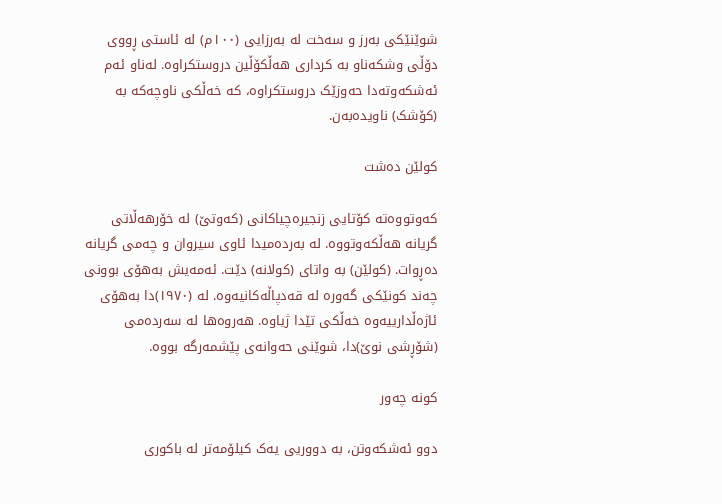شوێنێکی بەرز و سەخت لە بەرزایی (١٠٠م) لە ئاستی ڕووی دۆڵی وشکەناو بە کرداری هەڵکۆڵین دروستکراوه. لەناو ئەم ئەشکەوتەدا حەوزێک دروستکراوه،‌ کە خەڵکی ناوچەکە بە (کۆشک) ناویدەبەن.

کولێن دەشت

کەوتووەتە کۆتایی زنجیرەچیاکانی (کەوتێ) لە خۆرهەڵاتی‌ گریانە هەڵکەوتووە. لە بەردەمیدا ئاوی سیروان و چەمی گریانە دەڕوات. (کولێن) بە واتای (کولانە) دێت. ئەمەیش بەهۆی بوونی چەند کونێکی گەورە لە قەدپاڵەکانیەوە. لە (١٩٧٠)دا بەهۆی ئاژەڵدارییەوە خەڵکی تێدا ژیاوە. هەروەها لە سەردەمی (شۆڕشی نوێ)دا، شوێنی حەوانەی پێشمەرگە بووە.

کونە چەور

دوو ئەشکەوتن، بە دووریی یەک کیلۆمەتر لە باکوری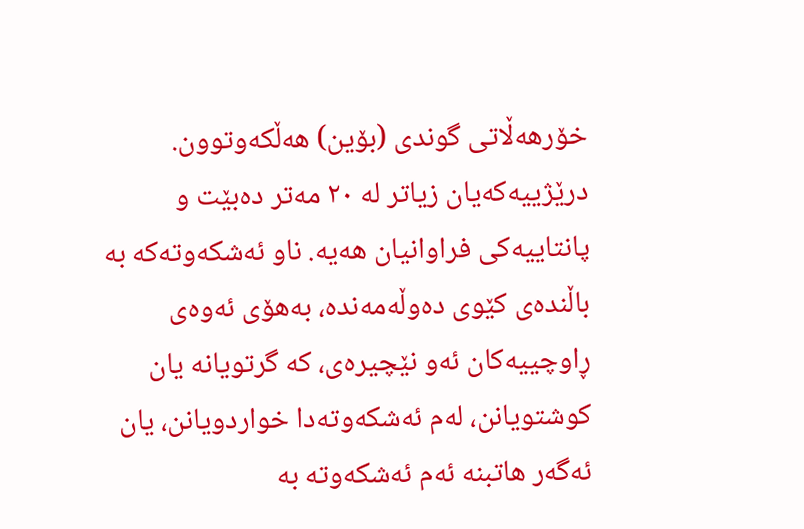خۆرهەڵاتی گوندی (بۆین) هەڵکەوتوون. درێژییەکەیان زیاتر لە ٢٠ مەتر دەبێت و پانتاییەکی فراوانیان هەیە. ناو ئەشکەوتەکە بە باڵندەی کێوی دەوڵەمەندە، بەهۆی ئەوەی ڕاوچییەکان ئەو نێچیرەی، کە گرتویانە یان کوشتویانن، لەم ئەشکەوتەدا خواردویانن، یان ئەگەر هاتبنە ئەم ئەشکەوتە بە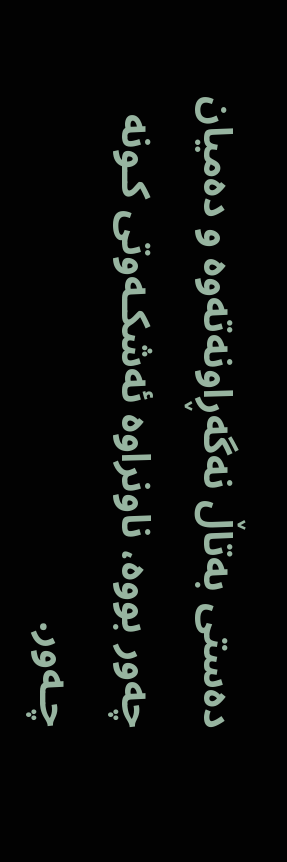دەستی بەتاڵ نەگەڕاونەتەوە و دەمیان چەور بووە، ناونراوە ئەشکـەوتی کـونە چـەور.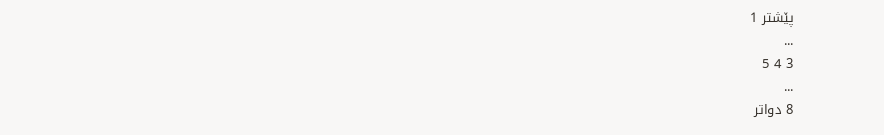پێشتر 1
...
3 4 5
...
8 دواتر